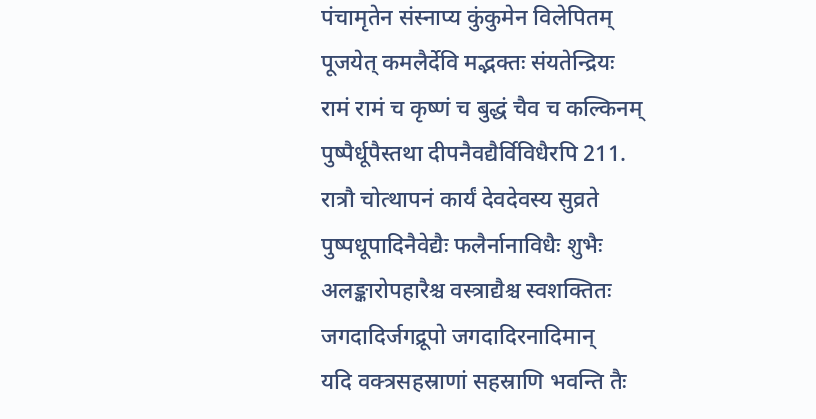पंचामृतेन संस्नाप्य कुंकुमेन विलेपितम्
पूजयेत् कमलैर्देवि मद्भक्तः संयतेन्द्रियः
रामं रामं च कृष्णं च बुद्धं चैव च कल्किनम्
पुष्पैर्धूपैस्तथा दीपनैवद्यैर्विविधैरपि 211.
रात्रौ चोत्थापनं कार्यं देवदेवस्य सुव्रते
पुष्पधूपादिनैवेद्यैः फलैर्नानाविधैः शुभैः
अलङ्कारोपहारैश्च वस्त्राद्यैश्च स्वशक्तितः
जगदादिर्जगद्रूपो जगदादिरनादिमान्
यदि वक्त्रसहस्राणां सहस्राणि भवन्ति तैः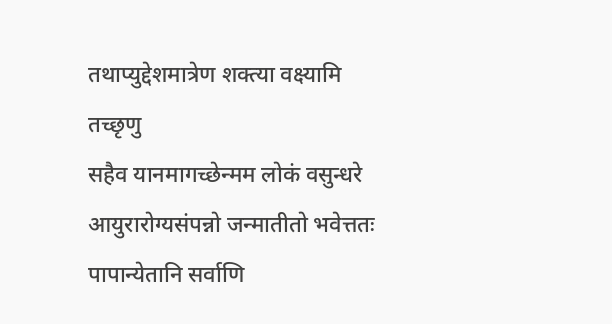तथाप्युद्देशमात्रेण शक्त्या वक्ष्यामि तच्छृणु
सहैव यानमागच्छेन्मम लोकं वसुन्धरे
आयुरारोग्यसंपन्नो जन्मातीतो भवेत्ततः
पापान्येतानि सर्वाणि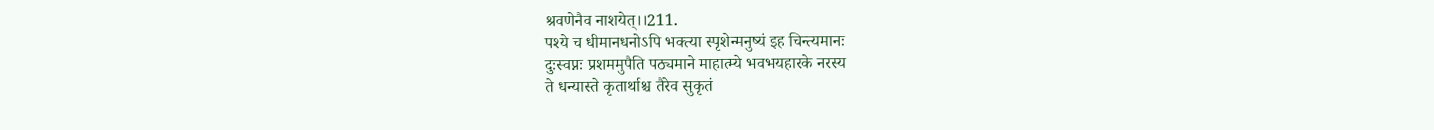श्रवणेनैव नाशयेत्।।211.
पश्ये च धीमानधनोऽपि भक्त्या स्पृशेन्मनुष्यं इह चिन्त्यमानः
दुःस्वप्नः प्रशममुपैति पठ्यमाने माहात्म्ये भवभयहारके नरस्य
ते धन्यास्ते कृतार्थाश्च तैरेव सुकृतं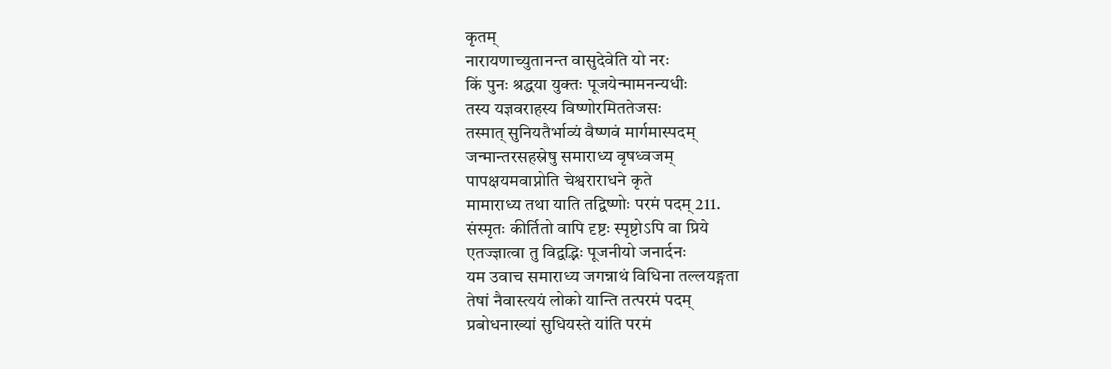कृतम्
नारायणाच्युतानन्त वासुदेवेति यो नरः
किं पुनः श्रद्धया युक्तः पूजयेन्मामनन्यधीः
तस्य यज्ञवराहस्य विष्णोरमिततेजसः
तस्मात् सुनियतैर्भाव्यं वैष्णवं मार्गमास्पदम्
जन्मान्तरसहस्रेषु समाराध्य वृषध्वजम्
पापक्षयमवाप्नोति चेश्वराराधने कृते
मामाराध्य तथा याति तद्विष्णोः परमं पदम् 211.
संस्मृतः कीर्तितो वापि दृष्टः स्पृष्टोऽपि वा प्रिये
एतज्ज्ञात्वा तु विद्वद्भिः पूजनीयो जनार्दनः
यम उवाच समाराध्य जगन्नाथं विधिना तल्लयङ्गता
तेषां नैवास्त्ययं लोको यान्ति तत्परमं पदम्
प्रबोधनाख्यां सुधियस्ते यांति परमं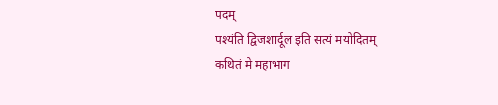पदम्
पश्यंति द्विजशार्दूल इति सत्यं मयोदितम्
कथितं मे महाभाग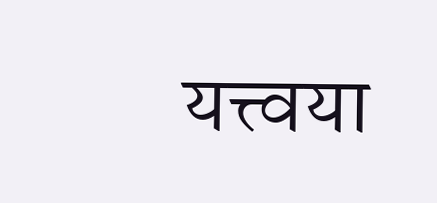यत्त्वया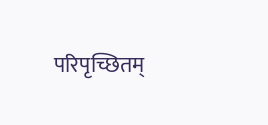परिपृच्छितम्